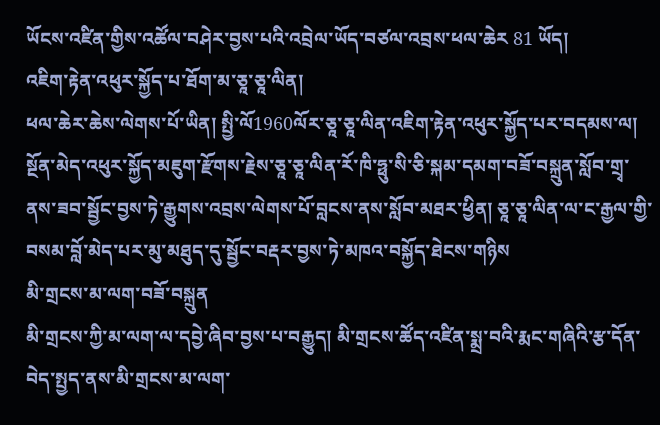ཡོངས་འཛིན་གྱིས་འཚོལ་བཤེར་བྱས་པའི་འབྲེལ་ཡོད་བཙལ་འབྲས་ཕལ་ཆེར 81 ཡོད།
འཇིག་རྟེན་འཕུར་སྐྱོད་པ་ཐོག་མ་ཅཱ་ཅཱ་ལིན།
ཕལ་ཆེར་ཆེས་ལེགས་པོ་ཡིན། སྤྱི་ལོ1960ལོར་ཅཱ་ཅཱ་ལིན་འཇིག་རྟེན་འཕུར་སྐྱོད་པར་བདམས་ལ། སྔོན་མེད་འཕུར་སྐྱོད་མཇུག་རྫོགས་རྗེས་ཅཱ་ཅཱ་ལིན་རོ་ཁི་ཧྥུ་སི་ཅི་སྐམ་དམག་བཟོ་བསྐྲུན་སློབ་གྲྭ་ནས་ཟབ་སྦྱོང་བྱས་ཏེ་རྒྱུགས་འབྲས་ལེགས་པོ་བླངས་ནས་སློབ་མཐར་ཕྱིན། ཅཱ་ཅཱ་ལིན་ལ་ང་རྒྱལ་གྱི་བསམ་བློ་མེད་པར་མུ་མཐུད་དུ་སྦྱོང་བརྡར་བྱས་ཏེ་མཁའ་བསྐྱོད་ཐེངས་གཉིས
མི་གྲངས་མ་ལག་བཟོ་བསྐྲུན
མི་གྲངས་ཀྱི་མ་ལག་ལ་དབྱེ་ཞིབ་བྱས་པ་བརྒྱུད། མི་གྲངས་ཚོད་འཛིན་སྨྲ་བའི་རྨང་གཞིའི་རྩ་དོན་བེད་སྤྱད་ནས་མི་གྲངས་མ་ལག་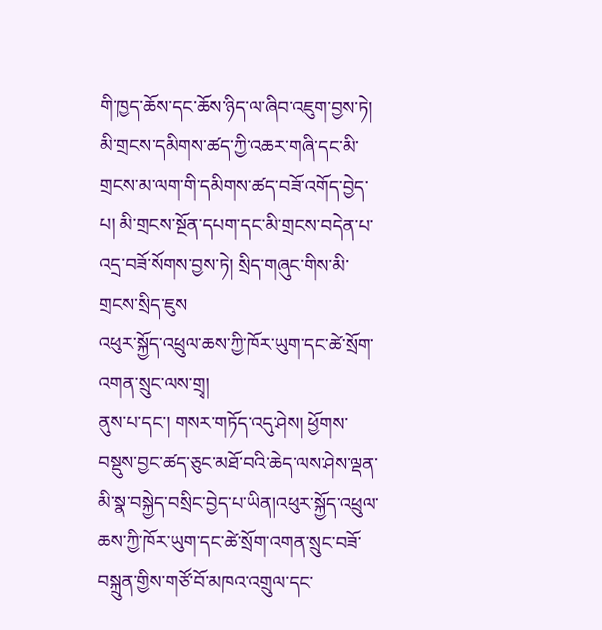གི་ཁྱད་ཆོས་དང་ཆོས་ཉིད་ལ་ཞིབ་འཇུག་བྱས་ཏེ། མི་གྲངས་དམིགས་ཚད་ཀྱི་འཆར་གཞི་དང་མི་གྲངས་མ་ལག་གི་དམིགས་ཚད་བཟོ་འགོད་བྱེད་པ། མི་གྲངས་སྔོན་དཔག་དང་མི་གྲངས་བདེན་པ་འདྲ་བཟོ་སོགས་བྱས་ཏེ། སྲིད་གཞུང་གིས་མི་གྲངས་སྲིད་ཇུས
འཕུར་སྐྱོད་འཕྲུལ་ཆས་ཀྱི་ཁོར་ཡུག་དང་ཚེ་སྲོག་འགན་སྲུང་ལས་གྲྭ།
ནུས་པ་དང་། གསར་གཏོད་འདུ་ཤེས། ཕྱོགས་བསྡུས་བྱང་ཚད་ཅུང་མཐོ་བའི་ཆེད་ལས་ཤེས་ལྡན་མི་སྣ་བསྐྱེད་བསྲིང་བྱེད་པ་ཡིན།འཕུར་སྐྱོད་འཕྲུལ་ཆས་ཀྱི་ཁོར་ཡུག་དང་ཚེ་སྲོག་འགན་སྲུང་བཟོ་བསྐྲུན་གྱིས་གཙོ་བོ་མཁའ་འགྲུལ་དང་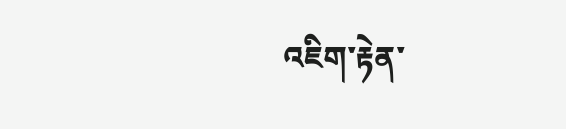འཇིག་རྟེན་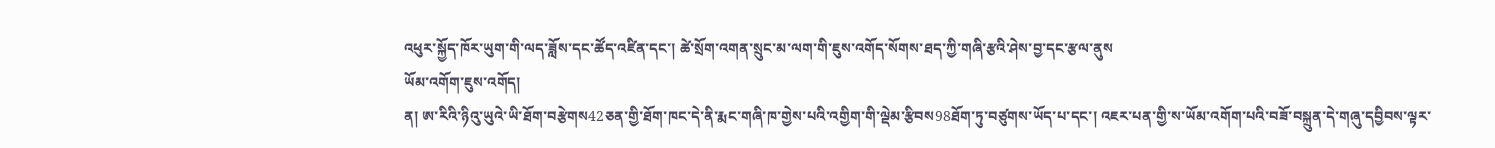འཕུར་སྐྱོད་ཁོར་ཡུག་གི་ལད་ཟློས་དང་ཚོད་འཛིན་དང་། ཚེ་སྲོག་འགན་སྲུང་མ་ལག་གི་ཇུས་འགོད་སོགས་ཐད་ཀྱི་གཞི་རྩའི་ཤེས་བྱ་དང་རྩལ་ནུས
ཡོམ་འགོག་ཇུས་འགོད།
ན། ཨ་རིའི་ཉིའུ་ཡུའེ་ཡི་ཐོག་བརྩེགས42ཅན་གྱི་ཐོག་ཁང་དེ་ནི་རྨང་གཞི་ཁ་གྱེས་པའི་འགྱིག་གི་ལྡེམ་རྩིབས98ཐོག་ཏུ་བཙུགས་ཡོད་པ་དང་། འཇར་པན་གྱི་ས་ཡོམ་འགོག་པའི་བཟོ་བསྐྲུན་དེ་གཞུ་དབྱིབས་ལྟར་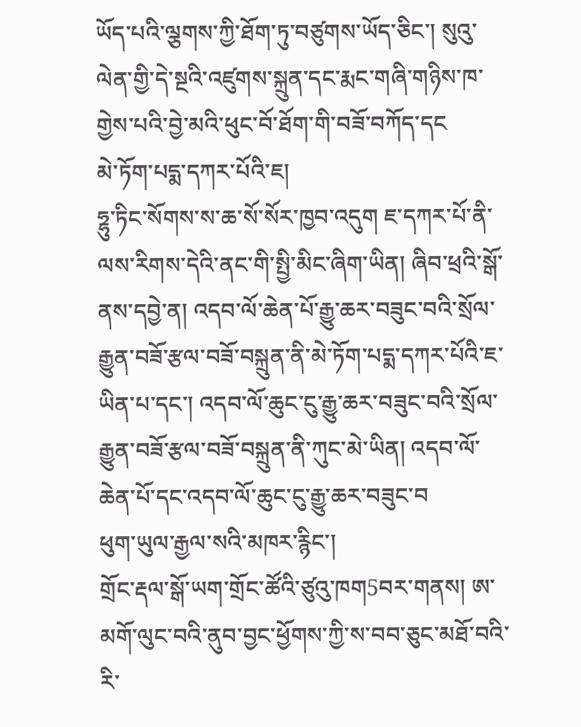ཡོད་པའི་ལྕགས་ཀྱི་ཐོག་ཏུ་བཙུགས་ཡོད་ཅིང་། སུའུ་ལེན་གྱི་དེ་སྔའི་འཛུགས་སྐྲུན་དང་རྨང་གཞི་གཉིས་ཁ་གྱེས་པའི་བྱེ་མའི་ཕུང་བོ་ཐོག་གི་བཟོ་བཀོད་དང
མེ་ཏོག་པདྨ་དཀར་པོའི་ཇ།
ཧྷུ་ཏིང་སོགས་ས་ཆ་སོ་སོར་ཁྱབ་འདུག ཇ་དཀར་པོ་ནི་ལས་རིགས་དེའི་ནང་གི་སྤྱི་མིང་ཞིག་ཡིན། ཞིབ་ཕྲའི་སྒོ་ནས་དབྱེ་ན། འདབ་ལོ་ཆེན་པོ་རྒྱུ་ཆར་བཟུང་བའི་སྲོལ་རྒྱུན་བཟོ་རྩལ་བཟོ་བསྐྲུན་ནི་མེ་ཏོག་པདྨ་དཀར་པོའི་ཇ་ཡིན་པ་དང་། འདབ་ལོ་ཆུང་ངུ་རྒྱུ་ཆར་བཟུང་བའི་སྲོལ་རྒྱུན་བཟོ་རྩལ་བཟོ་བསྐྲུན་ནི་ཀུང་མེ་ཡིན། འདབ་ལོ་ཆེན་པོ་དང་འདབ་ལོ་ཆུང་ངུ་རྒྱུ་ཆར་བཟུང་བ
ཕུག་ཡུལ་རྒྱལ་སའི་མཁར་རྙིང་།
གྲོང་རྡལ་སྒོ་ཡག་གྲོང་ཚོའི་ཙུའུ་ཁག5བར་གནས། ཨ་མགོ་ལུང་བའི་ནུབ་བྱང་ཕྱོགས་ཀྱི་ས་བབ་ཅུང་མཐོ་བའི་རི་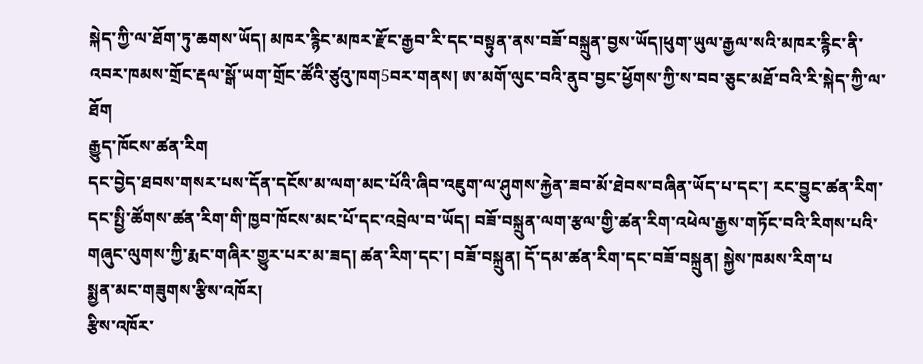སྐེད་ཀྱི་ལ་ཐོག་ཏུ་ཆགས་ཡོད། མཁར་རྙིང་མཁར་རྫོང་རྒྱབ་རི་དང་བསྟུན་ནས་བཟོ་བསྐྲུན་བྱས་ཡོད།ཕུག་ཡུལ་རྒྱལ་སའི་མཁར་རྙིང་ནི་འབར་ཁམས་གྲོང་རྡལ་སྒོ་ཡག་གྲོང་ཚོའི་ཙུའུ་ཁག5བར་གནས། ཨ་མགོ་ལུང་བའི་ནུབ་བྱང་ཕྱོགས་ཀྱི་ས་བབ་ཅུང་མཐོ་བའི་རི་སྐེད་ཀྱི་ལ་ཐོག
རྒྱུད་ཁོངས་ཚན་རིག
དང་བྱེད་ཐབས་གསར་པས་དོན་དངོས་མ་ལག་མང་པོའི་ཞིབ་འཇུག་ལ་ཤུགས་རྐྱེན་ཟབ་མོ་ཐེབས་བཞིན་ཡོད་པ་དང་། རང་བྱུང་ཚན་རིག་དང་སྤྱི་ཚོགས་ཚན་རིག་གི་ཁྱབ་ཁོངས་མང་པོ་དང་འབྲེལ་བ་ཡོད། བཟོ་བསྐྲུན་ལག་རྩལ་གྱི་ཚན་རིག་འཕེལ་རྒྱས་གཏོང་བའི་རིགས་པའི་གཞུང་ལུགས་ཀྱི་རྨང་གཞིར་གྱུར་པར་མ་ཟད། ཚན་རིག་དང་། བཟོ་བསྐྲུན། དོ་དམ་ཚན་རིག་དང་བཟོ་བསྐྲུན། སྐྱེས་ཁམས་རིག་པ
སྨྱན་མང་གཟུགས་རྩིས་འཁོར།
རྩིས་འཁོར་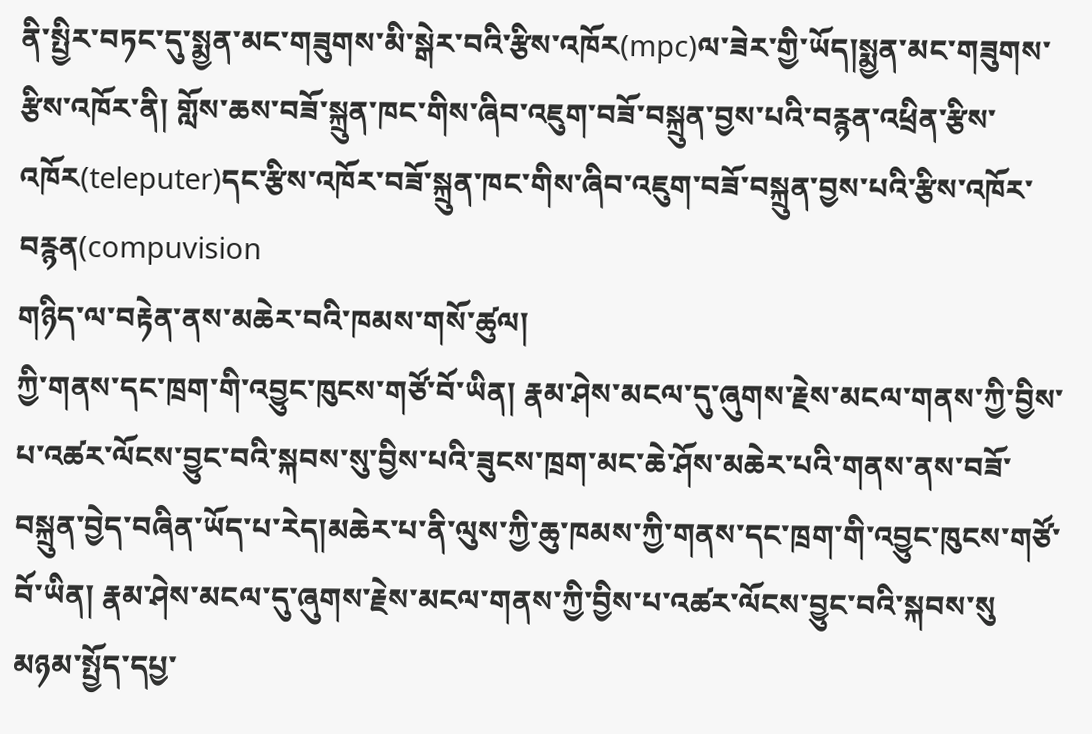ནི་སྤྱིར་བཏང་དུ་སྨྱན་མང་གཟུགས་མི་སྒེར་བའི་རྩིས་འཁོར(mpc)ལ་ཟེར་གྱི་ཡོད།སྨྱན་མང་གཟུགས་རྩིས་འཁོར་ནི། གློས་ཆས་བཟོ་སྐྲུན་ཁང་གིས་ཞིབ་འཇུག་བཟོ་བསྐྲུན་བྱས་པའི་བརྙན་འཕྲིན་རྩིས་འཁོར(teleputer)དང་རྩིས་འཁོར་བཟོ་སྐྲུན་ཁང་གིས་ཞིབ་འཇུག་བཟོ་བསྐྲུན་བྱས་པའི་རྩིས་འཁོར་བརྙན(compuvision
གཉིད་ལ་བརྟེན་ནས་མཆེར་བའི་ཁམས་གསོ་ཚུལ།
ཀྱི་གནས་དང་ཁྲག་གི་འབྱུང་ཁུངས་གཙོ་བོ་ཡིན། རྣམ་ཤེས་མངལ་དུ་ཞུགས་རྗེས་མངལ་གནས་ཀྱི་བྱིས་པ་འཚར་ལོངས་བྱུང་བའི་སྐབས་སུ་བྱིས་པའི་ཟུངས་ཁྲག་མང་ཆེ་ཤོས་མཆེར་པའི་གནས་ནས་བཟོ་བསྐྲུན་བྱེད་བཞིན་ཡོད་པ་རེད།མཆེར་པ་ནི་ལུས་ཀྱི་ཆུ་ཁམས་ཀྱི་གནས་དང་ཁྲག་གི་འབྱུང་ཁུངས་གཙོ་བོ་ཡིན། རྣམ་ཤེས་མངལ་དུ་ཞུགས་རྗེས་མངལ་གནས་ཀྱི་བྱིས་པ་འཚར་ལོངས་བྱུང་བའི་སྐབས་སུ
མཉམ་སྤྱོད་དཔྱ་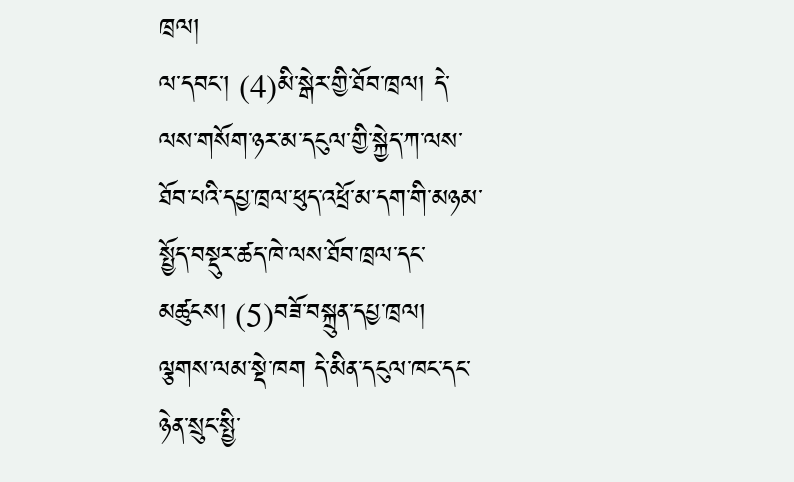ཁྲལ།
ལ་དབང་། (4)མི་སྒེར་གྱི་ཐོབ་ཁྲལ། དེ་ལས་གསོག་ཉར་མ་དངུལ་གྱི་སྐྱེད་ཀ་ལས་ཐོབ་པའི་དཔྱ་ཁྲལ་ཕུད་འཕྲོ་མ་དག་གི་མཉམ་སྤྱོད་བསྡུར་ཚད་ཁེ་ལས་ཐོབ་ཁྲལ་དང་མཚུངས། (5)བཟོ་བསྐྲུན་དཔྱ་ཁྲལ། ལྕགས་ལམ་སྡེ་ཁག དེ་མིན་དངུལ་ཁང་དང་ཉེན་སྲུང་སྤྱི་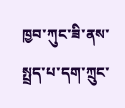ཁྱབ་ཀུང་ཟི་ནས་སྤྲད་པ་དག་ཀྲུང་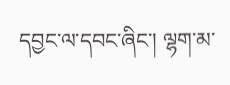དབྱང་ལ་དབང་ཞིང་། ལྷག་མ་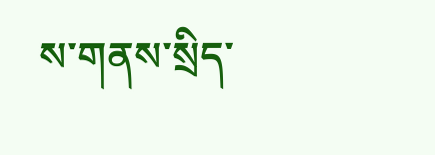ས་གནས་སྲིད་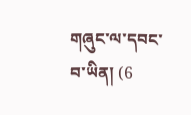གཞུང་ལ་དབང་བ་ཡིན། (6